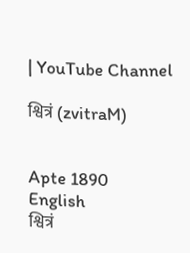| YouTube Channel

श्वित्रं (zvitraM)


Apte 1890
English
श्वित्रं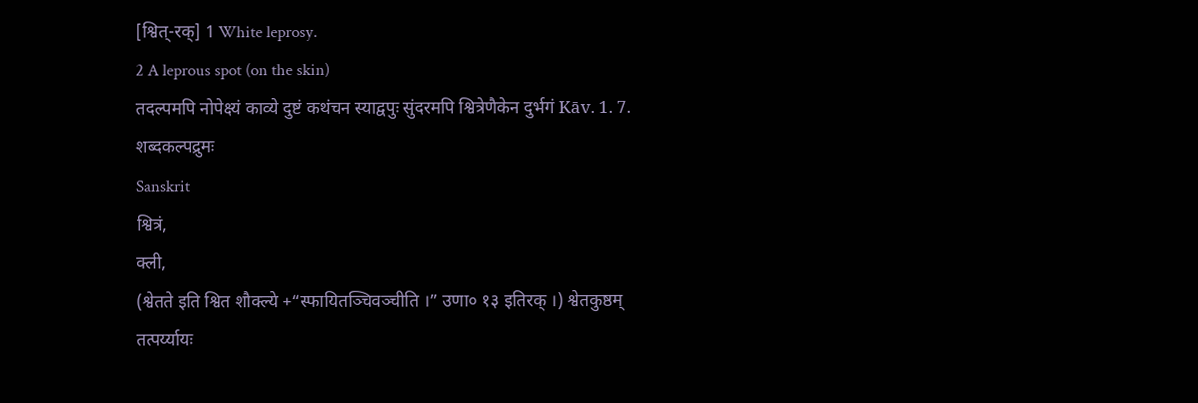[श्वित्-रक्] 1 White leprosy.
2 A leprous spot (on the skin)
तदल्पमपि नोपेक्ष्यं काव्ये दुष्टं कथंचन स्याद्वपुः सुंदरमपि श्वित्रेणैकेन दुर्भगं Kāv. 1. 7.
शब्दकल्पद्रुमः
Sanskrit
श्वित्रं,
क्ली,
(श्वेतते इति श्वित शौक्ल्ये +“स्फायितञ्चिवञ्चीति ।” उणा० १३ इतिरक् ।) श्वेतकुष्ठम् तत्पर्य्यायः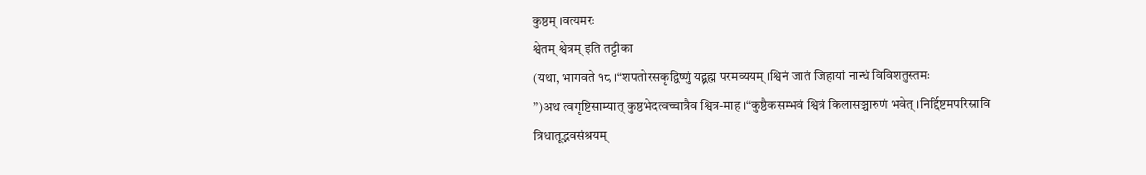कुष्ठम् ।वत्यमरः
श्वेतम् श्वेत्रम् इति तट्टीका
(यथा, भागवते १८ ।“शपतोरसकृद्विष्णुं यद्ब्रह्म परमव्ययम् ।श्विनं जातं जिहायां नान्धं विविशतुस्तमः
”)अथ त्वगृष्टिसाम्यात् कुष्ठभेदत्वच्चात्रैव श्वित्र-माह ।“कुष्ठैकसम्भवं श्वित्रं किलासञ्चारुणं भवेत् ।निर्द्दिष्टमपरिस्रावि त्रिधातूद्भवसंश्रयम्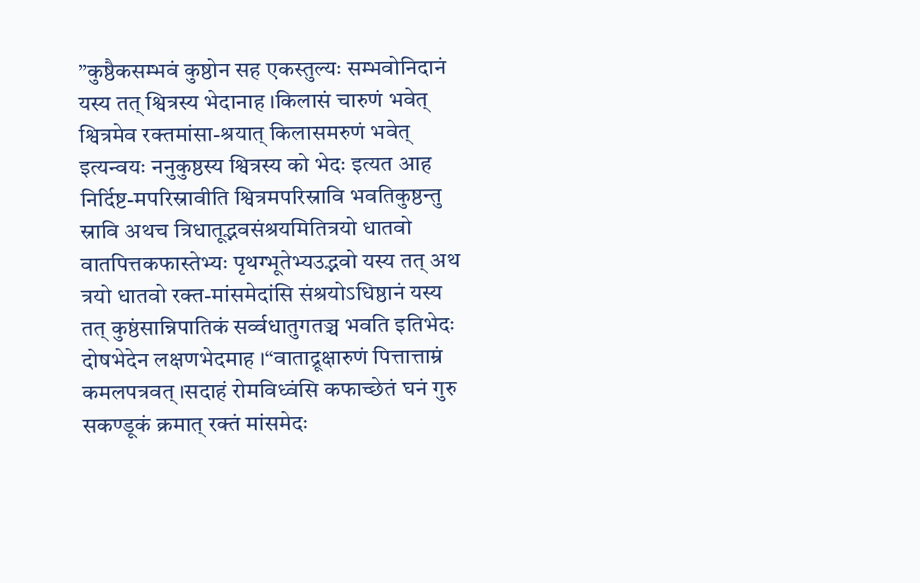”कुष्ठैकसम्भवं कुष्ठोन सह एकस्तुल्यः सम्भवोनिदानं यस्य तत् श्वित्रस्य भेदानाह ।किलासं चारुणं भवेत् श्वित्रमेव रक्तमांसा-श्रयात् किलासमरुणं भवेत् इत्यन्वयः ननुकुष्ठस्य श्वित्रस्य को भेदः इत्यत आह निर्दिष्ट-मपरिस्रावीति श्वित्रमपरिस्रावि भवतिकुष्ठन्तु स्रावि अथच त्रिधातूद्भवसंश्रयमितित्रयो धातवो वातपित्तकफास्तेभ्यः पृथग्भूतेभ्यउद्भवो यस्य तत् अथ त्रयो धातवो रक्त-मांसमेदांसि संश्रयोऽधिष्ठानं यस्य तत् कुष्ठंसान्निपातिकं सर्व्वधातुगतञ्च भवति इतिभेदः
दोषभेदेन लक्षणभेदमाह ।“वाताद्रूक्षारुणं पित्तात्ताम्रं कमलपत्रवत् ।सदाहं रोमविध्वंसि कफाच्छेतं घनं गुरु
सकण्डूकं क्रमात् रक्तं मांसमेदः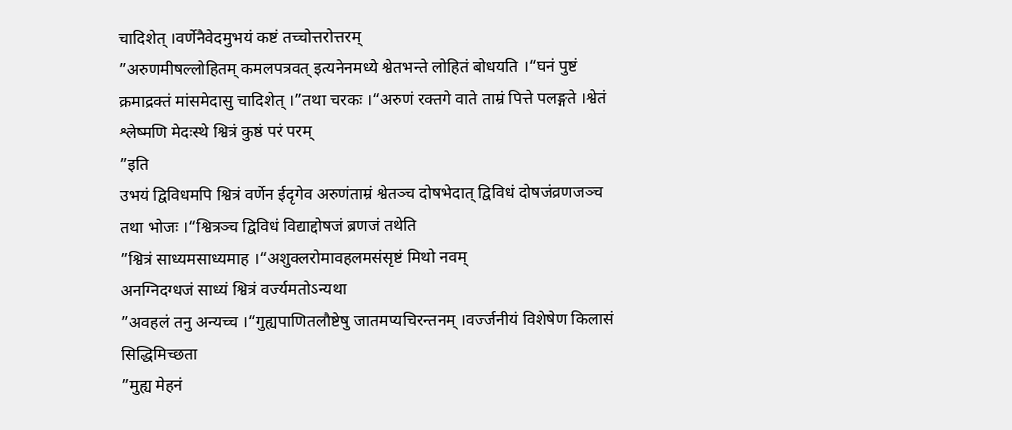चादिशेत् ।वर्णेनैवेदमुभयं कष्टं तच्चोत्तरोत्तरम्
”अरुणमीषल्लोहितम् कमलपत्रवत् इत्यनेनमध्ये श्वेतभन्ते लोहितं बोधयति ।“घनं पुष्टं क्रमाद्रक्तं मांसमेदासु चादिशेत् ।”तथा चरकः ।“अरुणं रक्तगे वाते ताम्रं पित्ते पलङ्गते ।श्वेतं श्लेष्मणि मेदःस्थे श्वित्रं कुष्ठं परं परम्
”इति
उभयं द्विविधमपि श्वित्रं वर्णेन ईदृगेव अरुणंताम्रं श्वेतञ्च दोषभेदात् द्विविधं दोषजंव्रणजञ्च तथा भोजः ।“श्वित्रञ्च द्विविधं विद्याद्दोषजं ब्रणजं तथेति
”श्वित्रं साध्यमसाध्यमाह ।“अशुक्लरोमावहलमसंसृष्टं मिथो नवम्
अनग्निदग्धजं साध्यं श्वित्रं वर्ज्यमतोऽन्यथा
”अवहलं तनु अन्यच्च ।“गुह्यपाणितलौष्टेषु जातमप्यचिरन्तनम् ।वर्ज्जनीयं विशेषेण किलासं सिद्धिमिच्छता
”मुह्य मेहनं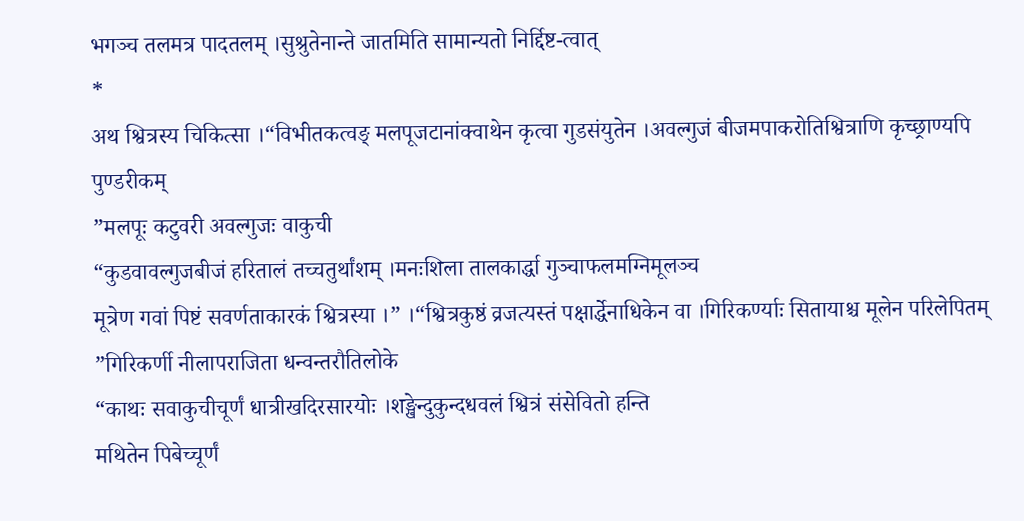भगञ्च तलमत्र पादतलम् ।सुश्रुतेनान्ते जातमिति सामान्यतो निर्द्दिष्ट-त्वात्
*
अथ श्वित्रस्य चिकित्सा ।“विभीतकत्वङ् मलपूजटानांक्वाथेन कृत्वा गुडसंयुतेन ।अवल्गुजं बीजमपाकरोतिश्वित्राणि कृच्छ्राण्यपि पुण्डरीकम्
”मलपूः कटुवरी अवल्गुजः वाकुची
“कुडवावल्गुजबीजं हरितालं तच्चतुर्थांशम् ।मनःशिला तालकार्द्धा गुञ्चाफलमग्निमूलञ्च
मूत्रेण गवां पिष्टं सवर्णताकारकं श्वित्रस्या ।” ।“श्वित्रकुष्ठं व्रजत्यस्तं पक्षार्द्धेनाधिकेन वा ।गिरिकर्ण्याः सितायाश्च मूलेन परिलेपितम्
”गिरिकर्णी नीलापराजिता धन्वन्तरौतिलोके
“काथः सवाकुचीचूर्णं धात्रीखदिरसारयोः ।शङ्खेन्दुकुन्दधवलं श्वित्रं संसेवितो हन्ति
मथितेन पिबेच्चूर्णं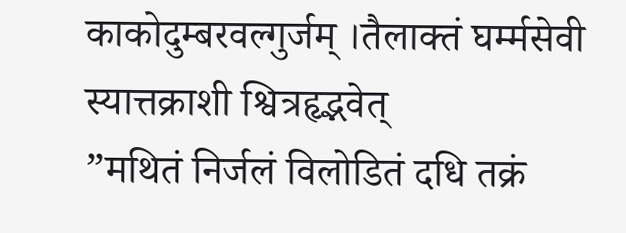काकोदुम्बरवल्गुर्जम् ।तैलाक्तं घर्म्मसेवी स्यात्तक्राशी श्वित्रहृद्भवेत्
”मथितं निर्जलं विलोडितं दधि तक्रं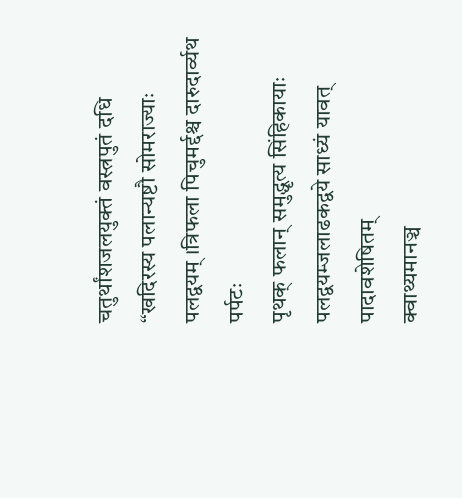चतुर्थांशजलयुक्तं वस्त्रपुतं दधि
“खदिरस्य पलान्यष्टौ सोमराज्याः पलद्वयम् ।त्रिफला पिचुमर्द्दश्च दारुदार्व्यथ पर्पटः
पृथक् फलान् समुद्धृत्य सिंहिकायाः पलद्वयम्जलाढकद्वये साध्यं यावत् पादावशेषितम्
क्वाथ्यमानञ्च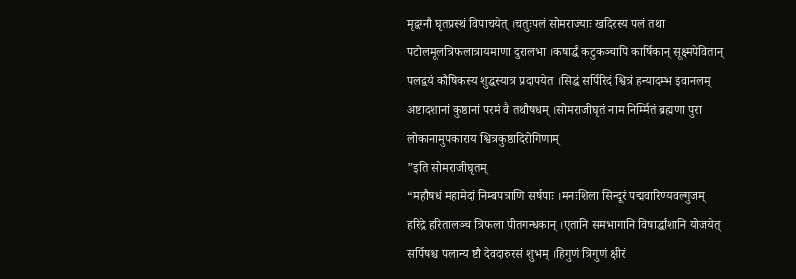मृद्वग्नौ घृतप्रस्थं विपाचयेत् ।चतुःपलं सोमराज्याः खदिरस्य पलं तथा
पटोलमूलत्रिफलात्रायमाणा दुरालभा ।कषार्द्धं कटुकञ्चापि कार्षिकान् सूक्ष्मपेवितान्
पलद्वयं कौषिकस्य शुद्धस्यात्र प्रदापयेत ।सिद्धं सर्पिरिदं श्वित्रं हन्यादम्भ इवानलम्
अष्टादशानां कुष्ठानां परमं वै तथौषधम् ।सोमराजीघृतं नाम निर्म्मितं ब्रह्मणा पुरा
लोकानामुपकाराय श्वित्रकुष्ठादिरोगिणाम्
”इति सोमराजीघृतम्
“महौषधं महामेदां निम्बपत्राणि सर्षपाः ।मनःशिला सिन्दूरं पद्मवारिण्यवल्गुजम्
हरिद्रे हरितालञ्च त्रिफला पीतगन्धकान् ।एतानि समभागानि विषार्द्धांशानि योजयेत्
सर्पिषश्च पलान्य ष्टौ देवदारुरसं शुभम् ।हिगुणं त्रिगुणं क्षीरं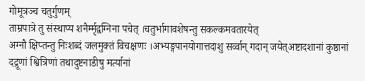गोमूत्रञ्च चतुर्गुणम्
ताम्रपात्रे तु संस्थाप्य शनैर्म्मृद्वग्निना पचेत् ।चतुर्भागावशेषन्तु सकल्कमवतारयेत्
अग्नौ क्षिप्तन्तु निःशब्दं जलमुक्तं विचक्षणः ।अभ्यङ्गपानयोगात्तदाशु सर्व्वान् गदान् जयेत्अष्टादशानां कुष्ठानां दद्रूणां श्वित्रिणां तथादुष्टनाडीषु मर्त्यानां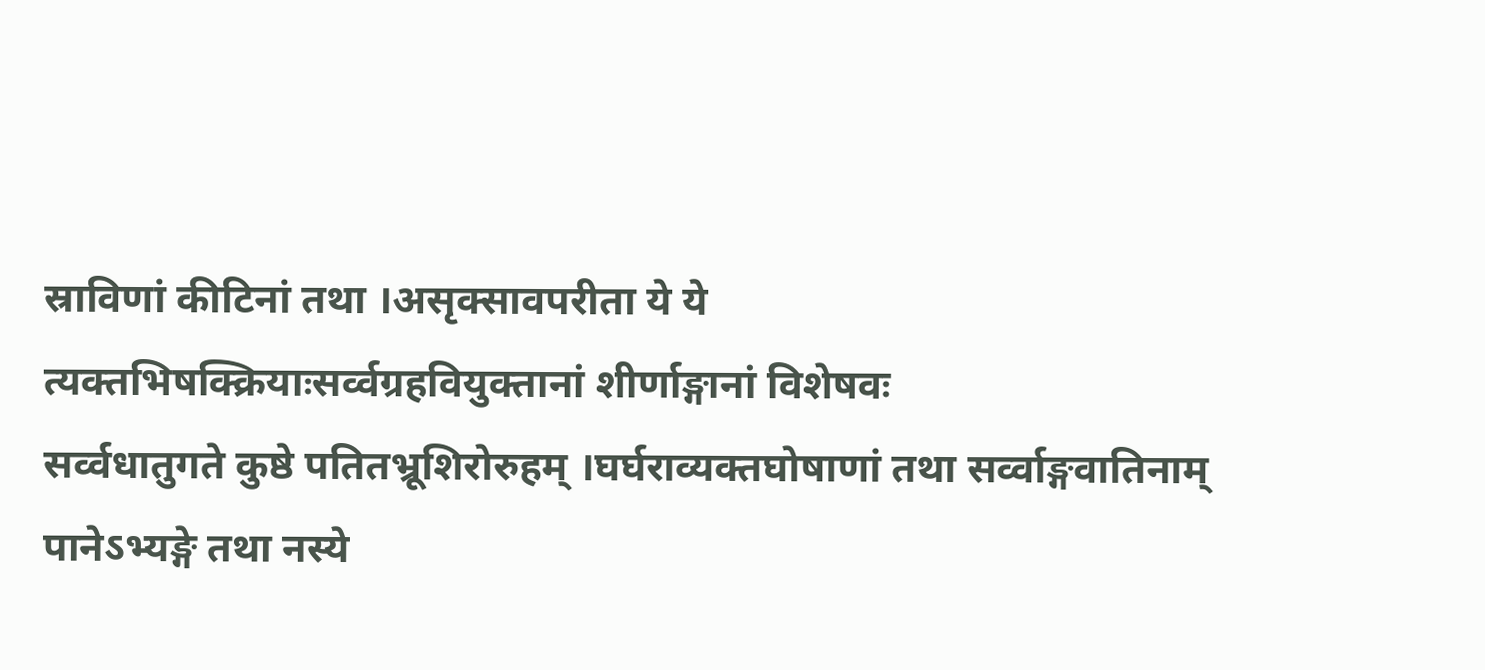स्राविणां कीटिनां तथा ।असृक्सावपरीता ये ये त्यक्तभिषक्क्रियाःसर्व्वग्रहवियुक्तानां शीर्णाङ्गानां विशेषवः
सर्व्वधातुगते कुष्ठे पतितभ्रूशिरोरुहम् ।घर्घराव्यक्तघोषाणां तथा सर्व्वाङ्गवातिनाम्
पानेऽभ्यङ्गे तथा नस्ये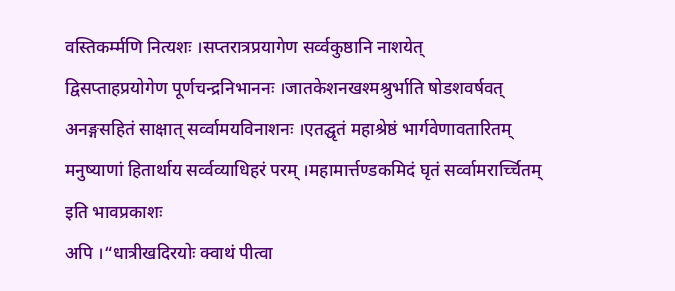वस्तिकर्म्मणि नित्यशः ।सप्तरात्रप्रयागेण सर्व्वकुष्ठानि नाशयेत्
द्विसप्ताहप्रयोगेण पूर्णचन्द्रनिभाननः ।जातकेशनखश्मश्रुर्भाति षोडशवर्षवत्
अनङ्गसहितं साक्षात् सर्व्वामयविनाशनः ।एतद्घृतं महाश्रेष्ठं भार्गवेणावतारितम्
मनुष्याणां हितार्थाय सर्व्वव्याधिहरं परम् ।महामार्त्तण्डकमिदं घृतं सर्व्वामरार्च्चितम्
इति भावप्रकाशः
अपि ।“धात्रीखदिरयोः क्वाथं पीत्वा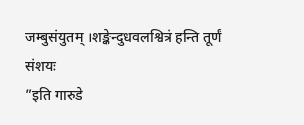जम्बुसंयुतम् ।शङ्केन्दुधवलश्वित्रं हन्ति तूर्णं संशयः
”इति गारुडे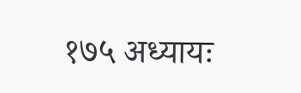१७५ अध्यायः